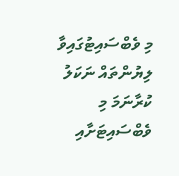މި ވެބްސައިޓުގައިވާ ލިޔުންތައް ނަކަލު ކުރާނަމަ މި ވެބްސައިޓަށާއި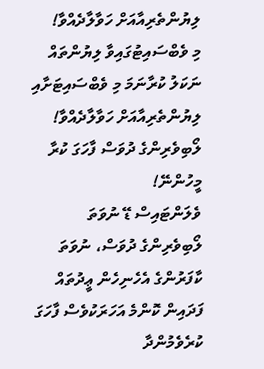ލިޔުންތެރިއާއަށް ހަވާލާދެއްވާ!
މި ވެބްސައިޓުގައިވާ ލިޔުންތައް ނަކަލު ކުރާނަމަ މި ވެބްސައިޓަށާއި ލިޔުންތެރިއާއަށް ހަވާލާދެއްވާ!
ލޯބިވެރިންގެ ދުވަސް ފާހަގަ ކުރާ މީހުންނޭ!
ވެލަންޓައިސް ޑޭ ނުވަތަ ލޯބިވެރިންގެ ދުވަސް، ނުވަތަ ކާފަރުންގެ އެހެނިހެން ޢީދުތައް ފަދައިން ކޮންމެ އަހަރަކުވެސް ފާހަގަ ކުރެވެމުންދާ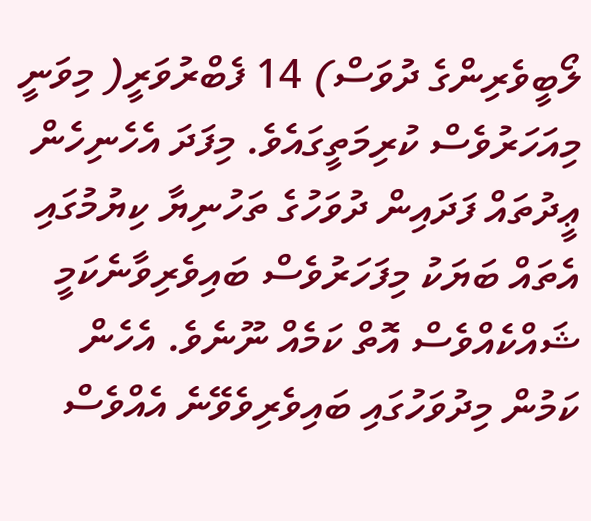ލޯބީވެރިންގެ ދުވަސް) 14 ފެބްރުވަރީ( މިވަނީ މިއަހަރުވެސް ކުރިމަތީގައެވެ. މިފަދަ އެހެނިހެން ޢީދުތައް ފަދައިން ދުވަހުގެ ތަހުނިޔާ ކިޔުމުގައި އެތައް ބަޔަކު މިފަހަރުވެސް ބައިވެރިވާނެކަމީ ޝައްކެއްވެސް އޮތް ކަމެއް ނޫނެވެ. އެހެން ކަމުން މިދުވަހުގައި ބައިވެރިވެވޭނެ އެއްވެސް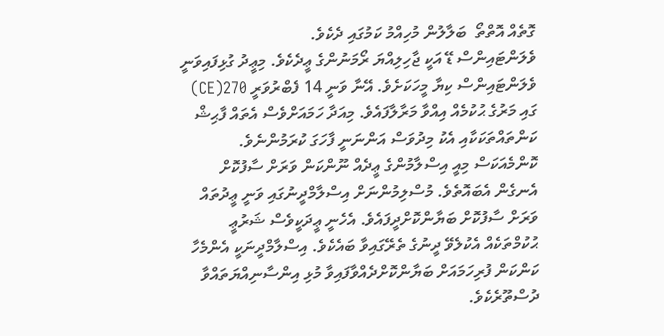ގޮތެއް އޮތްތޯ  ބަލާލުން މުހިއްމު ކަމުގައި ދެކެވެ.
ވެލަންޓައިންސް ޑޭ އަކީ ޖާހިލިއްޔަ ރޯމަނުންގެ ޢީދެކެވެ. މިޢީދު ގުޅިފައިވަނީ ވެލަންޓައިންސް ކިޔާ މީހަކަށެވެ. އޭނާ ވަނީ 14 ފެބްރުވަރީ 270(CE) ގައި މަރުގެ ޙުކުމެއް އިއްވާ މަރާލާފައެވެ. މިއަދާ ހަމައަށްވެސް އެތައް ފާޙިޝް ކަންތައްތަކަކާއި އެކު މިދުވަސް އަންނަނީ ފާހަގަ ކުރަމުންނެވެ.
ކޮންމެއަކަސް މިއީ އިސްލާމުންގެ ޢީދެއް ނޫންކަން ވަރަށް ސާފުކޮށް އެނގެން އެބައޮތެވެ. މުސްލިމުންނަށް އިސްލާމްދީނުގައި ވަނީ ޢީދުތައް ވަރަށް ސާފުކޮށް ބަޔާންކޮށްދީފައެވެ. އެހެނީ ޢީދަކީވެސް ޝަރުޢީ ޙުކުމްތަކެއް އެކުލެވޭ ދީނުގެ ތެރޭގައިވާ ބައެކެވެ. އިސްލާމްދީނަކީ އެންމެހާ ކަންކަން ފުރިހަމައަށް ބަޔާންކޮށްދެއްވާފައިވާ މުޅި އިންސާނިއްޔަތައްވާ ދުސްތޫރެކެވެ.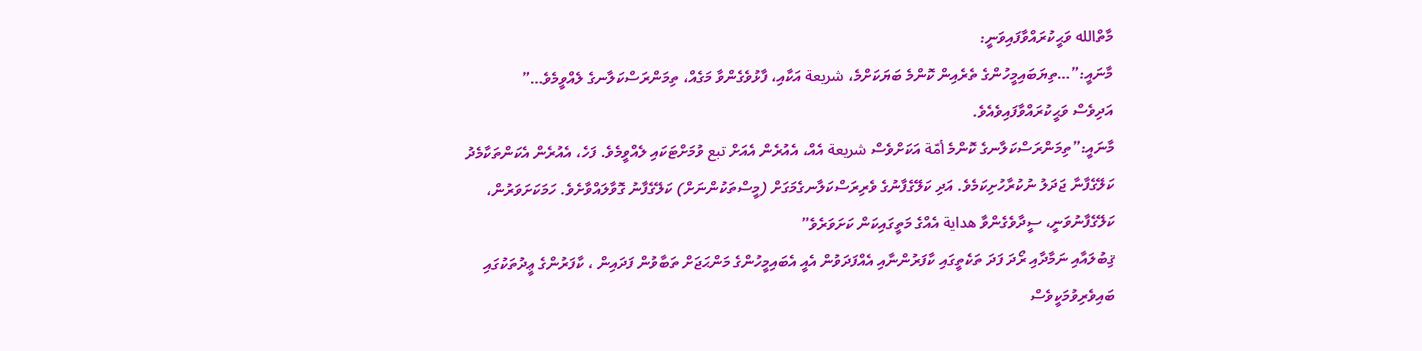މާތްالله ވަޙީކުރައްވާފައިވަނީ:
މާނައީ:”…ތިޔަބައިމީހުންގެ ތެރެއިން ކޮންމެ ބަޔަކަށްމެ، شريعة އަކާއި، ފާޅުވެގެންވާ މަގެއް، ތިމަންރަސްކަލާނގެ ލެއްވީމެވެ…”
އަދިވެސް ވަޙީކުރައްވާފައިވެއެވެ.
މާނައީ:”ތިމަންރަސްކަލާނގެ ކޮންމެ أمّة އަކަށްވެސް شريعة އެއް، އެއުރެން އެއަށް تبع ވުމަށްޓަކައި ލެއްވީމެވެ. ފަހެ، އެއުރެން އެކަންތަކާމެދު ކަލޭގެފާނާ ޖަދަލު ނުކުރާހުށިކަމެވެ. އަދި ކަލޭގެފާނުގެ ވެރިރަސްކަލާނގެމަގަށް (މީސްތަކުންނަށް) ކަލޭގެފާނު ގޮވާލައްވާށެވެ. ހަމަކަށަވަރުން، ކަލޭގެފާނުވަނީ، ސީދާވެގެންވާ هداية އެއްގެ މަތީގައިކަން ކަށަވަރެވެ”
ޤިބުލައާއި ނަމާދާއި ރޯދަ ފަދަ ތަކެތީގައި ކާފަރުންނާއި އެއްފަދަވުން އެއީ އެބައިމީހުންގެ މަންޙަޖަށް ތަބާވުން ފަދައިން ، ކާފަރުންގެ ޢީދުތަކުގައި ބައިވެރިވުމަކީވެސް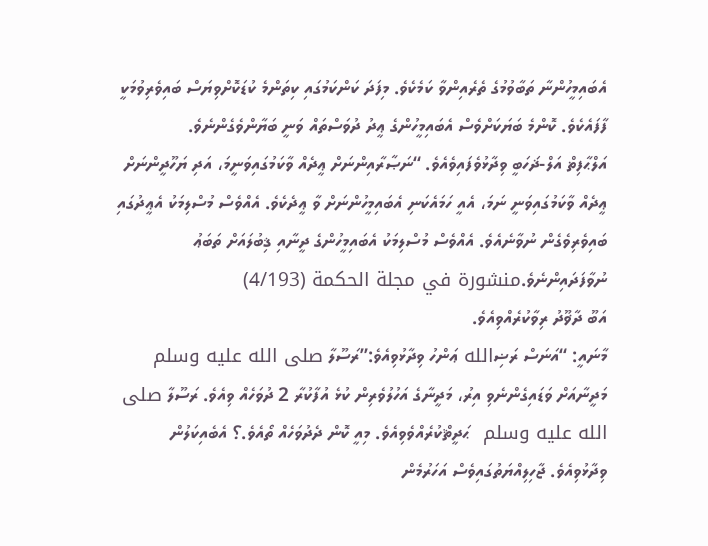އެބައިމީހުންނާ ތަބާވުމުގެ ތެރެއިންވާ ކަމެކެވެ. މިފަދަ ކަންކަމުގައި ކިތަންމެ ކުޑަކޮށްވިޔަސް ބައިވެރިވުމަކީ ފާފައެކެވެ. ކޮންމެ ބަޔަކަށްވެސް އެބައިމީހުންގެ ޢީދު ދުވަސްތައް ވަނީ ބަޔާންވެގެންނެވެ.
އަލްޙާފިޡް އަލް-ޛަހަބީ ވިދާޅުވެފައިވެއެވެ. “ނަޞާރާއިންނަށް ޢީދެއް ވާކަމުގައިވަނީމަ، އަދި ޔަހޫދީންނަށް ޢީދެއް ވާކަމުގައިވަނީ ނަމަ، އެއީ ހަމައެކަނި އެބައިމީހުންނަށް ވާ ޢީދެކެވެ. އެއްވެސް މުސްލިމަކު އެޢީދުގައި ބައިވެރިވެގެން ނުވާނެއެވެ. އެއްވެސް މުސްލިމަކު އެބައިމީހުންގެ ދީނާއި ޤިބުލައަށް ތަބަޢު ނުވާފަދައިންނެވެ.منشورة في مجلة الحكمة (4/193)
އަބޫ ދާޥޫދު ރިވާކުރެއްވިއެވެ.
މާނައީ: “އަނަސް ރަޟިالله ޢަންހު ވިދާޅުވިއެވެ:”ރަސޫލާ صلى الله عليه وسلم  މަދީނާއަށް ވަޑައިގެންނެވި އިރު، މަދީނާގެ އަހުލުވެރިން ކުޅެ އުފާކުރާ 2 ދުވަހެއް ވިއެވެ. ރަސޫލާ صلى الله عليه وسلم  ޙަދީޘްކުރެއްވެވިއެވެ. މިއީ ކޮން ދެދުވަހެއް ތޯއެވެ.؟ އެބެއިކަލުން ވިދާޅުވިއެވެ. ޖާހިލިއްޔަތުގައިވެސް އަހަރުމެން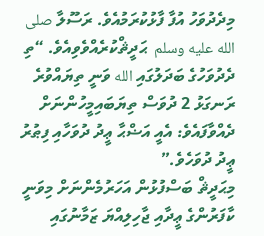މިދެދުވަހު އުފާ ފާޅުކުރަމުއެވެ. ރަސޫލާ صلى الله عليه وسلم  ޙަދީޘްކުރެއްވެވިއެވެ. “ތި ދެދުވަހުގެ ބަދަލުގައި الله ވަނީ ތިޔައްވުރެ ރަނގަޅު 2 ދުވަސް ތިޔަބައިމީހުންނަށް ދެއްވާފައެވެ: އެއީ އަޟްޙާ ޢީދު ދުވަހާއި ފިޠުރު ޢީދު ދުވަހެވެ.”
މިޙަދީޘް ބަސްފުޅުން އަހަރުމެންނަށް މިވަނީ ކާފަރުންގެ ޢީދާއި ޖާހިލިއްޔަ ޒަމާނުގައި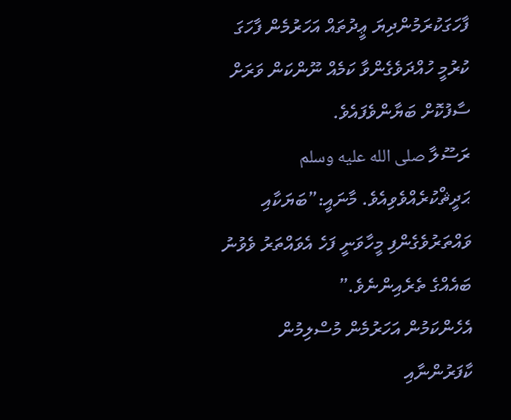ފާހަގަކުރަމުންދިޔަ ޢީދުތައް އަހަރުމެން ފާހަގަ ކުރުމީ ހުއްދަވެގެންވާ ކަމެއް ނޫންކަން ވަރަށް ސާފުކޮށް ބަޔާންވެފައެވެ.
ރަސޫލާ صلى الله عليه وسلم  ޙަދީޘްކުރެއްވެވިއެވެ. މާނައީ:”ބަޔަކާއި ވައްތަރުވެގެންފި މީހާވަނީ ފަހެ އެވައްތަރު ވެވުނު ބައެއްގެ ތެރެއިންނެވެ.”
އެހެންކަމުން އަހަރުމެން މުސްލިމުން ކާފަރުންނާއި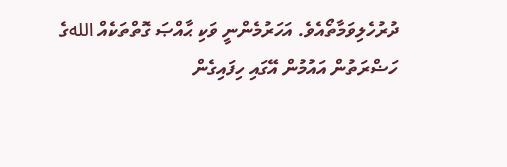ދުރުހެލިވަމާތޯއެވެ. އަހަރުމެންނީ ވަކި ޙާއްޞަ ގޮތްތަކެއް اللهގެ ހަޟްރަތުން އައުމުން އޭގައި ހިފައިގެން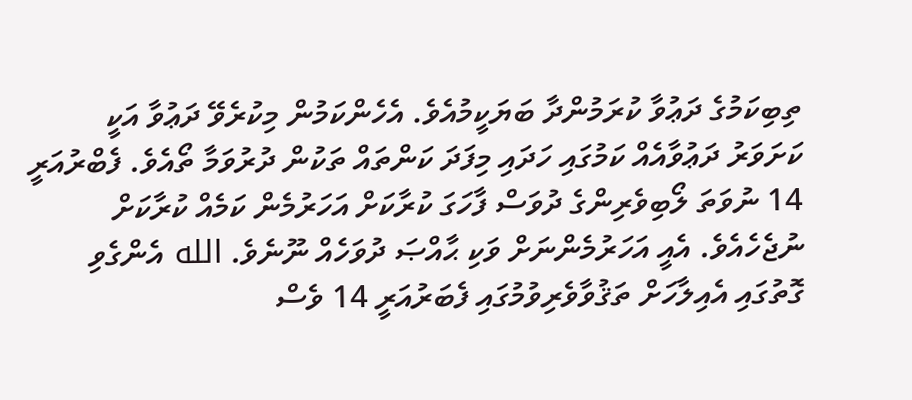ތިބިކަމުގެ ދަޢުވާ ކުރަމުންދާ ބަޔަކީމުއެވެ. އެހެންކަމުން މިކުރެވޭ ދަޢުވާ އަކީ ކަށަވަރު ދަޢުވާއެއް ކަމުގައި ހަދައި މިފަދަ ކަންތައް ތަކުން ދުރުވަމާ ތޯއެވެ. ފެބްރުއަރީ 14 ނުވަތަ ލޯބިވެރިންގެ ދުވަސް ފާހަގަ ކުރާކަށް އަހަރުމެން ކަމެއް ކުރާކަށް ނުޖެހެއެވެ. އެއީ އަހަރުމެންނަށް ވަކި ޙާއްޞަ ދުވަހެއް ނޫނެވެ. الله އެންގެވި ގޮތުގައި އެއިލާހަށް ތަޤުވާވެރިވުމުގައި ފެބަރުއަރީ 14 ވެސް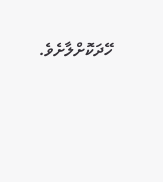ހޭދަކޮށްލާށެވެ.